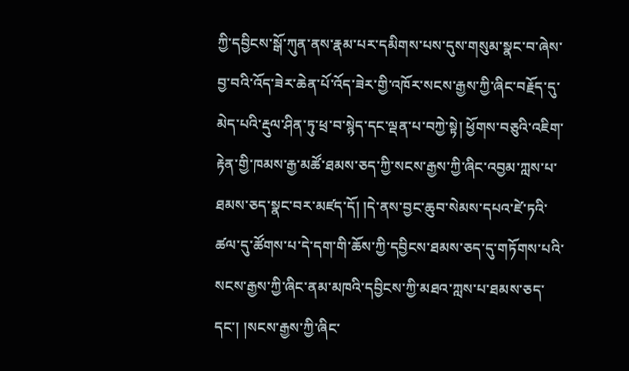ཀྱི་དབྱིངས་སྒོ་ཀུན་ནས་རྣམ་པར་དམིགས་པས་དུས་གསུམ་སྣང་བ་ཞེས་བྱ་བའི་འོད་ཟེར་ཆེན་པོ་འོད་ཟེར་གྱི་འཁོར་སངས་རྒྱས་ཀྱི་ཞིང་བརྗོད་དུ་མེད་པའི་རྡུལ་ཤིན་ཏུ་ཕྲ་བ་སྙེད་དང་ལྡན་པ་བཀྱེ་སྟེ། ཕྱོགས་བཅུའི་འཇིག་རྟེན་གྱི་ཁམས་རྒྱ་མཚོ་ཐམས་ཅད་ཀྱི་སངས་རྒྱས་ཀྱི་ཞིང་འབྱམ་ཀླས་པ་ཐམས་ཅད་སྣང་བར་མཛད་དོ། །དེ་ནས་བྱང་ཆུབ་སེམས་དཔའ་ཛེ་ཏའི་ཚལ་དུ་ཚོགས་པ་དེ་དག་གི་ཆོས་ཀྱི་དབྱིངས་ཐམས་ཅད་དུ་གཏོགས་པའི་སངས་རྒྱས་ཀྱི་ཞིང་ནམ་མཁའི་དབྱིངས་ཀྱི་མཐའ་ཀླས་པ་ཐམས་ཅད་དང་། །སངས་རྒྱས་ཀྱི་ཞིང་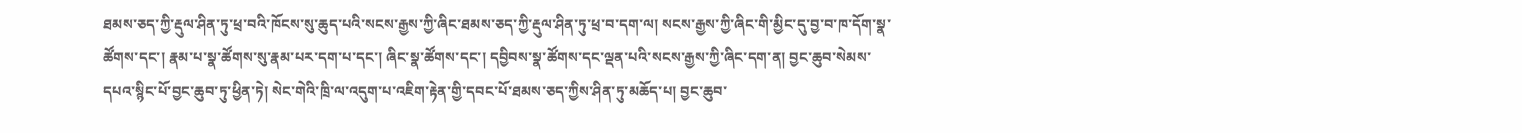ཐམས་ཅད་ཀྱི་རྡུལ་ཤིན་ཏུ་ཕྲ་བའི་ཁོངས་སུ་ཆུད་པའི་སངས་རྒྱས་ཀྱི་ཞིང་ཐམས་ཅད་ཀྱི་རྡུལ་ཤིན་ཏུ་ཕྲ་བ་དག་ལ། སངས་རྒྱས་ཀྱི་ཞིང་གི་མྱིང་དུ་བྱ་བ་ཁ་དོག་སྣ་ཚོགས་དང་། རྣམ་པ་སྣ་ཚོགས་སུ་རྣམ་པར་དག་པ་དང་། ཞིང་སྣ་ཚོགས་དང་། དབྱིབས་སྣ་ཚོགས་དང་ལྡན་པའི་སངས་རྒྱས་ཀྱི་ཞིང་དག་ན། བྱང་ཆུབ་སེམས་དཔའ་སྙིང་པོ་བྱང་ཆུབ་ཏུ་ཕྱིན་ཏེ། སེང་གེའི་ཁྲི་ལ་འདུག་པ་འཇིག་རྟེན་གྱི་དབང་པོ་ཐམས་ཅད་ཀྱིས་ཤིན་ཏུ་མཆོད་པ། བྱང་ཆུབ་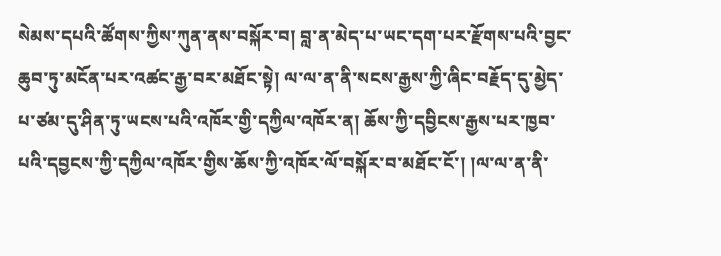སེམས་དཔའི་ཚོགས་ཀྱིས་ཀུན་ནས་བསྐོར་བ། བླ་ན་མེད་པ་ཡང་དག་པར་རྫོགས་པའི་བྱང་ཆུབ་ཏུ་མངོན་པར་འཚང་རྒྱ་བར་མཐོང་སྟེ། ལ་ལ་ན་ནི་སངས་རྒྱས་ཀྱི་ཞིང་བརྗོད་དུ་མྱེད་པ་ཙམ་དུ་ཤིན་ཏུ་ཡངས་པའི་འཁོར་གྱི་དཀྱིལ་འཁོར་ན། ཆོས་ཀྱི་དབྱིངས་རྒྱས་པར་ཁྱབ་པའི་དབྱངས་ཀྱི་དཀྱིལ་འཁོར་གྱིས་ཆོས་ཀྱི་འཁོར་ལོ་བསྐོར་བ་མཐོང་ངོ་། །ལ་ལ་ན་ནི་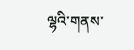ལྷའི་གནས་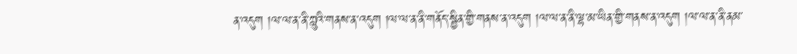ན་འདུག །ལ་ལ་ན་ནི་ཀླུའི་གནས་ན་འདུག །ལ་ལ་ན་ནི་གནོད་སྦྱིན་གྱི་གནས་ན་འདུག །ལ་ལ་ན་ནི་ལྷ་མ་ཡིན་གྱི་གནས་ན་འདུག །ལ་ལ་ན་ནི་ནམ་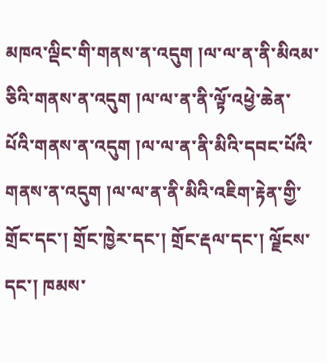མཁའ་ལྡིང་གི་གནས་ན་འདུག །ལ་ལ་ན་ནི་མིའམ་ཅིའི་གནས་ན་འདུག །ལ་ལ་ན་ནི་ལྟོ་འཕྱེ་ཆེན་པོའི་གནས་ན་འདུག །ལ་ལ་ན་ནི་མིའི་དབང་པོའི་གནས་ན་འདུག །ལ་ལ་ན་ནི་མིའི་འཇིག་རྟེན་གྱི་གྲོང་དང་། གྲོང་ཁྱེར་དང་། གྲོང་རྡལ་དང་། ལྗོངས་དང་། ཁམས་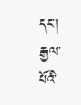དང་། རྒྱལ་པོའི་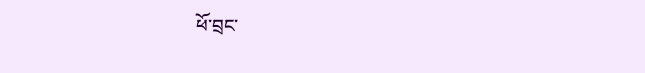ཕོ་བྲང་